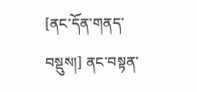[ནང་དོན་གནད་བསྡུས།] ནང་བསྟན་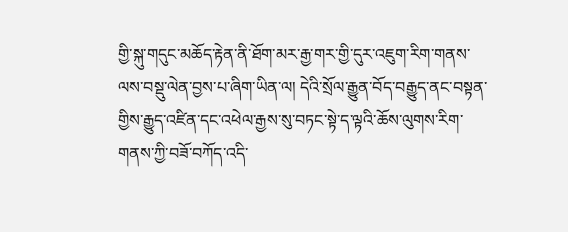གྱི་སྐུ་གདུང་མཆོད་རྟེན་ནི་ཐོག་མར་རྒྱ་གར་གྱི་དུར་འཇུག་རིག་གནས་ལས་བསྡུ་ལེན་བྱས་པ་ཞིག་ཡིན་ལ། དེའི་སྲོལ་རྒྱུན་བོད་བརྒྱུད་ནང་བསྟན་གྱིས་རྒྱུད་འཛིན་དང་འཕེལ་རྒྱས་སུ་བཏང་སྟེ་ད་ལྟའི་ཆོས་ལུགས་རིག་གནས་ཀྱི་བཟོ་བཀོད་འདི་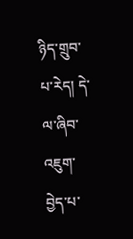ཉིད་གྲུབ་པ་རེད། དེ་ལ་ཞིབ་འཇུག་བྱེད་པ་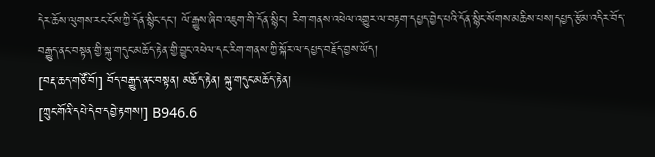དེར་ཆོས་ལུགས་རང་ངོས་ཀྱི་དོན་སྙིང་དང་། ལོ་རྒྱུས་ཞིབ་འཇུག་གི་དོན་སྙིང་། རིག་གནས་འཕེལ་འགྱུར་ལ་བརྟག་དཔྱད་བྱེད་པའི་དོན་སྙིང་སོགས་མཆིས་པས།དཔྱད་རྩོམ་འདིར་བོད་བརྒྱུད་ནང་བསྟན་གྱི་སྐུ་གདུང་མཆོད་རྟེན་གྱི་བྱུང་འཕེལ་དང་རིག་གནས་ཀྱི་སྐོར་ལ་དཔྱད་བརྗོད་བྱས་ཡོད།
[བརྡ་ཆད་གཙོ་བོ།] བོད་བརྒྱུད་ནང་བསྟན། མཆོད་རྟེན། སྐུ་གདུང་མཆོད་རྟེན།
[ཀྲུང་གོའི་དཔེ་དེབ་དབྱེ་རྟགས།] B946.6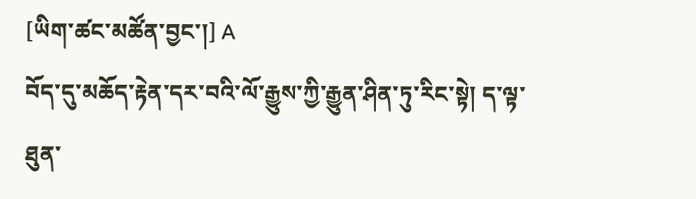[ཡིག་ཚང་མཚོན་བྱང་།] A
བོད་དུ་མཆོད་རྟེན་དར་བའི་ལོ་རྒྱུས་ཀྱི་རྒྱུན་ཤིན་ཏུ་རིང་སྟེ། ད་ལྟ་ཐུན་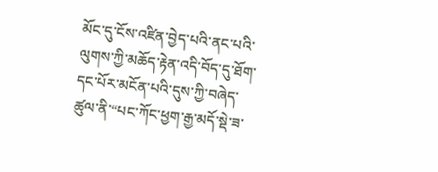མོང་དུ་ངོས་འཛིན་བྱེད་པའི་ནང་པའི་ལུགས་ཀྱི་མཆོད་རྟེན་འདི་བོད་དུ་ཐོག་དང་པོར་མངོན་པའི་དུས་ཀྱི་བཞེད་ཚུལ་ནི་“པང་ཀོང་ཕྱག་རྒྱ་མདོ་སྡེ་ཟ་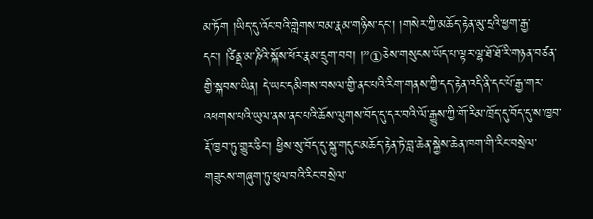མ་ཏོག །ཡིད་དུ་འོང་བའི་གླེགས་བམ་རྣམ་གཉིས་དང་། །གསེར་ཀྱི་མཆོད་རྟེན་མུ་དྲའི་ཕྱག་རྒྱ་དང་། །ཙིནྡ་མ་ཎིའི་སྐོས་ཕོར་རྣམ་དྲུག་བབ། །”①ཅེས་གསུངས་ཡོད་པ་ལྟར་ལྷ་ཐོ་ཐོ་རི་གཉན་བཙན་གྱི་སྐབས་ཡིན། དེ་ཡང་དམིགས་བསལ་གྱི་ནང་པའི་རིག་གནས་ཀྱི་དད་རྟེན་འདི་ནི་དང་པོ་རྒྱ་གར་འཕགས་པའི་ཡུལ་ནས་ནང་པའི་ཆོས་ལུགས་བོད་དུ་དར་བའི་ལོ་རྒྱུས་ཀྱི་གོ་རིམ་ཁྲོད་དུ་བོད་དུ་ས་ཁྱབ་རྡོ་ཁྱབ་ཏུ་གྱུར་ཅིང་། ཕྱིས་སུ་བོད་དུ་སྐུ་གདུང་མཆོད་རྟེན་ཏེ་བླ་ཆེན་སྐྱེས་ཆེན་ཁག་གི་རིང་བསྲེལ་གཟུངས་གཞུག་ཏུ་ཕུལ་བའི་རིང་བསྲེལ་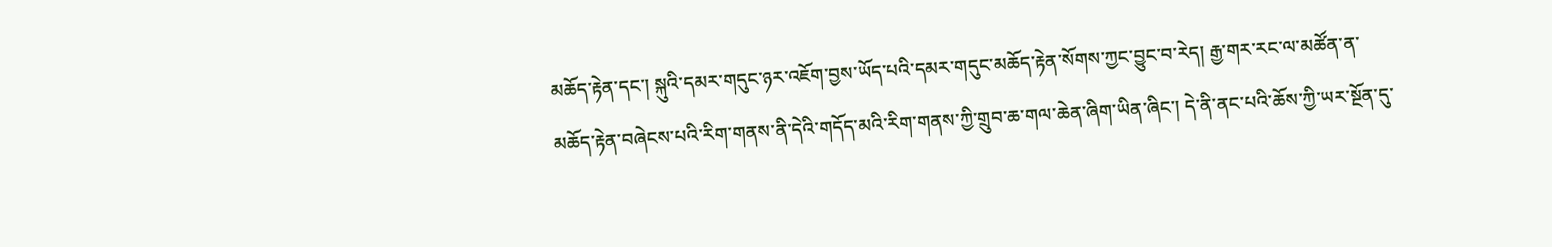མཆོད་རྟེན་དང་། སྐུའི་དམར་གདུང་ཉར་འཇོག་བྱས་ཡོད་པའི་དམར་གདུང་མཆོད་རྟེན་སོགས་ཀྱང་བྱུང་བ་རེད། རྒྱ་གར་རང་ལ་མཚོན་ན་མཆོད་རྟེན་བཞེངས་པའི་རིག་གནས་ནི་དེའི་གདོད་མའི་རིག་གནས་ཀྱི་གྲུབ་ཆ་གལ་ཆེན་ཞིག་ཡིན་ཞིང་། དེ་ནི་ནང་པའི་ཆོས་ཀྱི་ཡར་སྔོན་དུ་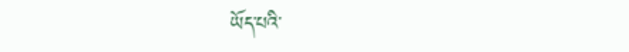ཡོད་པའི་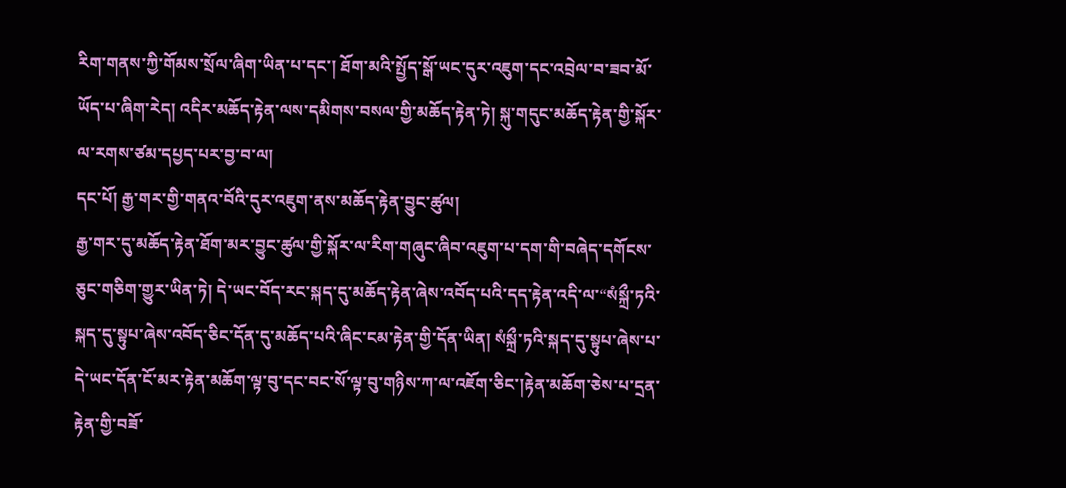རིག་གནས་ཀྱི་གོམས་སྲོལ་ཞིག་ཡིན་པ་དང་། ཐོག་མའི་སྤྱོད་སྒོ་ཡང་དུར་འཇུག་དང་འབྲེལ་བ་ཟབ་མོ་ཡོད་པ་ཞིག་རེད། འདིར་མཆོད་རྟེན་ལས་དམིགས་བསལ་གྱི་མཆོད་རྟེན་ཏེ། སྐུ་གདུང་མཆོད་རྟེན་གྱི་སྐོར་ལ་རགས་ཙམ་དཔྱད་པར་བྱ་བ་ལ།
དང་པོ། རྒྱ་གར་གྱི་གནའ་བོའི་དུར་འཇུག་ནས་མཆོད་རྟེན་བྱུང་ཚུལ།
རྒྱ་གར་དུ་མཆོད་རྟེན་ཐོག་མར་བྱུང་ཚུལ་གྱི་སྐོར་ལ་རིག་གཞུང་ཞིབ་འཇུག་པ་དག་གི་བཞེད་དགོངས་ཅུང་གཅིག་གྱུར་ཡིན་ཏེ། དེ་ཡང་བོད་རང་སྐད་དུ་མཆོད་རྟེན་ཞེས་འབོད་པའི་དད་རྟེན་འདི་ལ་“སཾསྐྲྀ་ཏའི་སྐད་དུ་སྟུཔ་ཞེས་འབོད་ཅིང་དོན་དུ་མཆོད་པའི་ཞིང་ངམ་རྟེན་གྱི་དོན་ཡིན། སཾསྐྲྀ་ཏའི་སྐད་དུ་སྟུཔ་ཞེས་པ་དེ་ཡང་དོན་ངོ་མར་རྟེན་མཆོག་ལྟ་བུ་དང་བང་སོ་ལྟ་བུ་གཉིས་ཀ་ལ་འཇོག་ཅིང་།རྟེན་མཆོག་ཅེས་པ་དྲན་རྟེན་གྱི་བཟོ་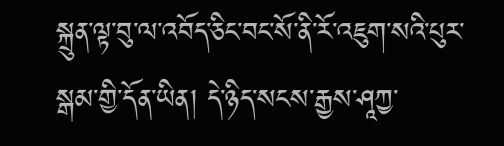སྐྲུན་ལྟ་བུ་ལ་འབོད་ཅིང་བང་སོ་ནི་རོ་འཇུག་སའི་པུར་སྒམ་གྱི་དོན་ཡིན། དེ་ཉིད་སངས་རྒྱས་ཤཱཀྱ་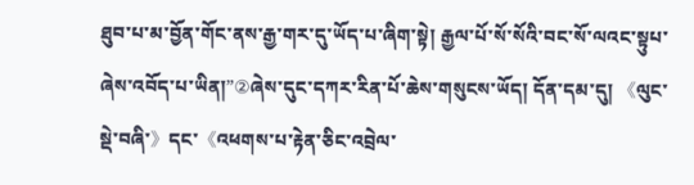ཐུབ་པ་མ་བྱོན་གོང་ནས་རྒྱ་གར་དུ་ཡོད་པ་ཞིག་སྟེ། རྒྱལ་པོ་སོ་སོའི་བང་སོ་ལའང་སྟུཔ་ཞེས་འབོད་པ་ཡིན།”②ཞེས་དུང་དཀར་རིན་པོ་ཆེས་གསུངས་ཡོད། དོན་དམ་དུ། 《ལུང་སྡེ་བཞི་》དང་《འཕགས་པ་རྟེན་ཅིང་འབྲེལ་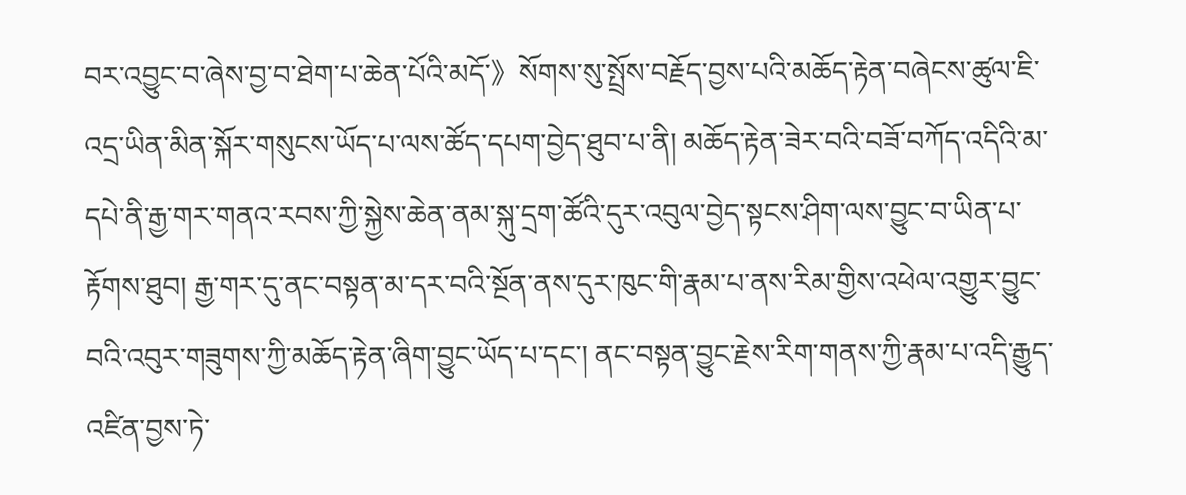བར་འབྱུང་བ་ཞེས་བྱ་བ་ཐེག་པ་ཆེན་པོའི་མདོ་》སོགས་སུ་སྤྲོས་བརྗོད་བྱས་པའི་མཆོད་རྟེན་བཞེངས་ཚུལ་ཇི་འདྲ་ཡིན་མིན་སྐོར་གསུངས་ཡོད་པ་ལས་ཚོད་དཔག་བྱེད་ཐུབ་པ་ནི། མཆོད་རྟེན་ཟེར་བའི་བཟོ་བཀོད་འདིའི་མ་དཔེ་ནི་རྒྱ་གར་གནའ་རབས་ཀྱི་སྐྱེས་ཆེན་ནམ་སྐུ་དྲག་ཚོའི་དུར་འབུལ་བྱེད་སྟངས་ཤིག་ལས་བྱུང་བ་ཡིན་པ་རྟོགས་ཐུབ། རྒྱ་གར་དུ་ནང་བསྟན་མ་དར་བའི་སྔོན་ནས་དུར་ཁུང་གི་རྣམ་པ་ནས་རིམ་གྱིས་འཕེལ་འགྱུར་བྱུང་བའི་འབུར་གཟུགས་ཀྱི་མཆོད་རྟེན་ཞིག་བྱུང་ཡོད་པ་དང་། ནང་བསྟན་བྱུང་རྗེས་རིག་གནས་ཀྱི་རྣམ་པ་འདི་རྒྱུད་འཛིན་བྱས་ཏེ་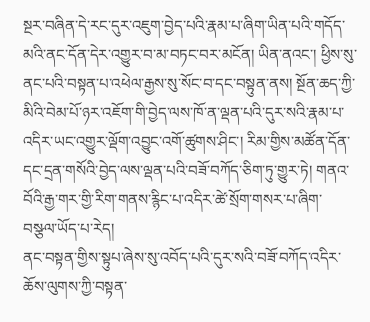སྔར་བཞིན་དེ་རང་དུར་འཇུག་བྱེད་པའི་རྣམ་པ་ཞིག་ཡིན་པའི་གདོད་མའི་ནང་དོན་དེར་འགྱུར་བ་མ་བཏང་བར་མངོན། ཡིན་ནའང་། ཕྱིས་སུ་ནང་པའི་བསྟན་པ་འཕེལ་རྒྱས་སུ་སོང་བ་དང་བསྟུན་ནས། སྔོན་ཆད་ཀྱི་མིའི་བེམ་པོ་ཉར་འཇོག་གི་བྱེད་ལས་ཁོ་ན་ལྡན་པའི་དུར་སའི་རྣམ་པ་འདིར་ཡང་འགྱུར་ལྡོག་འབྱུང་འགོ་ཚུགས་ཤིང་། རིམ་གྱིས་མཚོན་དོན་དང་དྲན་གསོའི་བྱེད་ལས་ལྡན་པའི་བཟོ་བཀོད་ཅིག་ཏུ་གྱུར་ཏེ། གནའ་བོའི་རྒྱ་གར་གྱི་རིག་གནས་རྙིང་པ་འདིར་ཚེ་སྲོག་གསར་པ་ཞིག་བསྩལ་ཡོད་པ་རེད།
ནང་བསྟན་གྱིས་སྟུཔ་ཞེས་སུ་འབོད་པའི་དུར་སའི་བཟོ་བཀོད་འདིར་ཆོས་ལུགས་ཀྱི་བསྟན་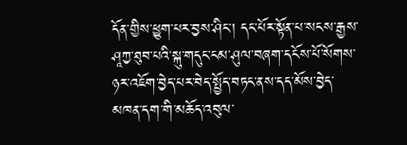དོན་གྱིས་ཕྱུག་པར་བྱས་ཤིང་། དང་པོར་སྟོན་པ་སངས་རྒྱས་ཤཱཀྱ་ཐུབ་པའི་སྐུ་གདུང་ངམ་ཤུལ་བཞག་དངོས་པོ་སོགས་ཉར་འཇོག་བྱེད་པར་བེད་སྤྱོད་བཏང་ནས་དད་མོས་བྱེད་མཁན་དག་གི་མཆོད་འབུལ་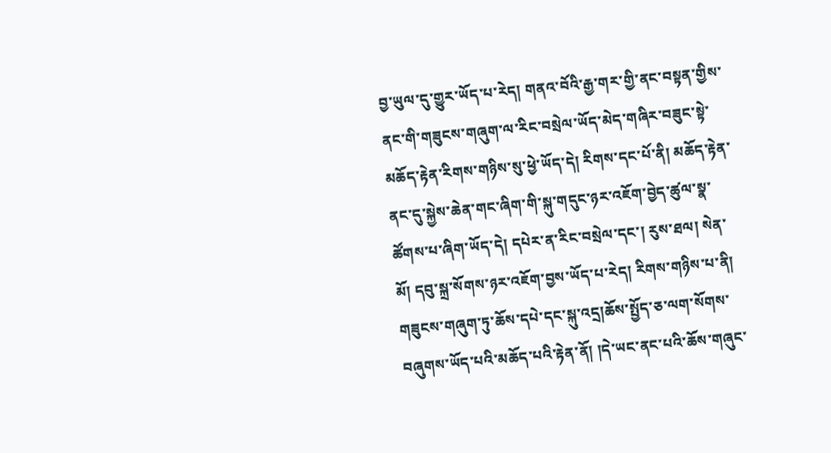བྱ་ཡུལ་དུ་གྱུར་ཡོད་པ་རེད། གནའ་བོའི་རྒྱ་གར་གྱི་ནང་བསྟན་གྱིས་ནང་གི་གཟུངས་གཞུག་ལ་རིང་བསྲེལ་ཡོད་མེད་གཞིར་བཟུང་སྟེ་མཆོད་རྟེན་རིགས་གཉིས་སུ་ཕྱེ་ཡོད་དེ། རིགས་དང་པོ་ནི། མཆོད་རྟེན་ནང་དུ་སྐྱེས་ཆེན་གང་ཞིག་གི་སྐུ་གདུང་ཉར་འཇོག་བྱེད་ཚུལ་སྣ་ཚོགས་པ་ཞིག་ཡོད་དེ། དཔེར་ན་རིང་བསྲེལ་དང་། རུས་ཐལ། སེན་མོ། དབུ་སྐྲ་སོགས་ཉར་འཇོག་བྱས་ཡོད་པ་རེད། རིགས་གཉིས་པ་ནི། གཟུངས་གཞུག་ཏུ་ཆོས་དཔེ་དང་སྐུ་འདྲ།ཆོས་སྤྱོད་ཅ་ལག་སོགས་བཞུགས་ཡོད་པའི་མཆོད་པའི་རྟེན་ནོ། །དེ་ཡང་ནང་པའི་ཆོས་གཞུང་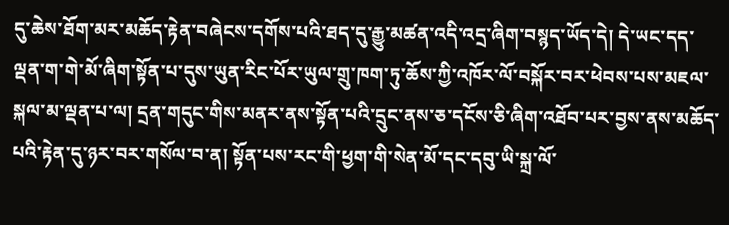དུ་ཆེས་ཐོག་མར་མཆོད་རྟེན་བཞེངས་དགོས་པའི་ཐད་དུ་རྒྱུ་མཚན་འདི་འདྲ་ཞིག་བསྙད་ཡོད་དེ། དེ་ཡང་དད་ལྡན་ག་གེ་མོ་ཞིག་སྟོན་པ་དུས་ཡུན་རིང་པོར་ཡུལ་གྲུ་ཁག་ཏུ་ཆོས་ཀྱི་འཁོར་ལོ་བསྐོར་བར་ཕེབས་པས་མཇལ་སྐལ་མ་ལྡན་པ་ལ། དྲན་གདུང་གིས་མནར་ནས་སྟོན་པའི་དྲུང་ནས་ཅ་དངོས་ཅི་ཞིག་འཐོབ་པར་བྱས་ནས་མཆོད་པའི་རྟེན་དུ་ཉར་བར་གསོལ་བ་ན། སྟོན་པས་རང་གི་ཕྱག་གི་སེན་མོ་དང་དབུ་ཡི་སྐྲ་ལོ་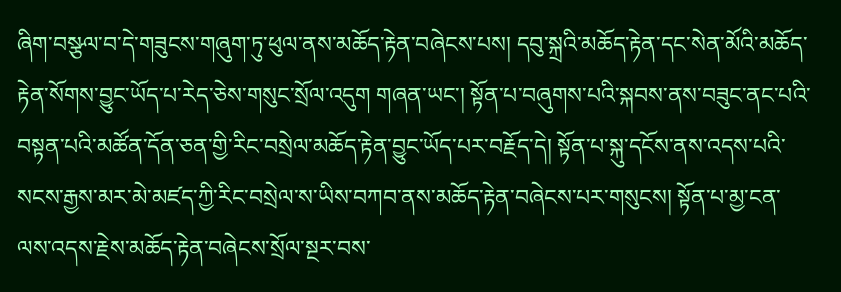ཞིག་བསྩལ་བ་དེ་གཟུངས་གཞུག་ཏུ་ཕུལ་ནས་མཆོད་རྟེན་བཞེངས་པས། དབུ་སྐྲའི་མཆོད་རྟེན་དང་སེན་མོའི་མཆོད་རྟེན་སོགས་བྱུང་ཡོད་པ་རེད་ཅེས་གསུང་སྲོལ་འདུག གཞན་ཡང་། སྟོན་པ་བཞུགས་པའི་སྐབས་ནས་བཟུང་ནང་པའི་བསྟན་པའི་མཚོན་དོན་ཅན་གྱི་རིང་བསྲེལ་མཆོད་རྟེན་བྱུང་ཡོད་པར་བརྗོད་དེ། སྟོན་པ་སྐུ་དངོས་ནས་འདས་པའི་སངས་རྒྱས་མར་མེ་མཛད་ཀྱི་རིང་བསྲེལ་ས་ཡིས་བཀབ་ནས་མཆོད་རྟེན་བཞེངས་པར་གསུངས། སྟོན་པ་མྱ་ངན་ལས་འདས་རྗེས་མཆོད་རྟེན་བཞེངས་སྲོལ་སྔར་བས་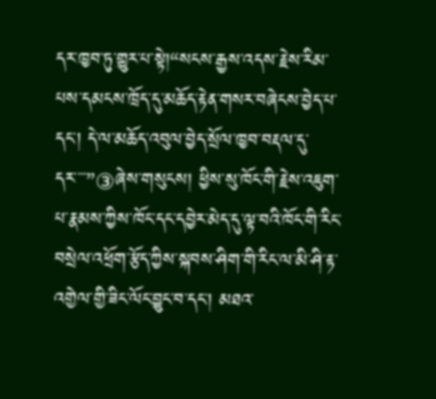དར་ཁྱབ་ཏུ་གྱུར་པ་སྟེ།“སངས་རྒྱས་འདས་རྗེས་རིམ་པས་དམངས་ཁྲོད་དུ་མཆོད་རྟེན་གསར་བཞེངས་བྱེད་པ་དང་། དེ་ལ་མཆོད་འབུལ་བྱེད་སྲོལ་ཁྱབ་བརྡལ་དུ་དར་་་་”③ཞེས་གསུངས། ཕྱིས་སུ་ཁོང་གི་རྗེས་འཇུག་པ་རྣམས་ཀྱིས་ཁོང་དང་དབྱེར་མེད་དུ་ལྟ་བའི་ཁོང་གི་རིང་བསྲེལ་འཕྲོག་རྩོད་ཀྱིས་སྐབས་ཤིག་གི་རིང་ལ་མི་ཤི་རྟ་འགྱེལ་གྱི་ཟིང་ལོང་བྱུང་བ་དང་། མཐའ་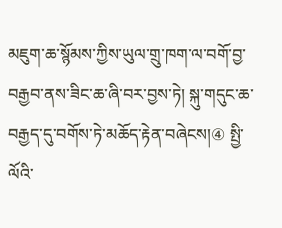མཇུག་ཆ་སྙོམས་ཀྱིས་ཡུལ་གྲུ་ཁག་ལ་བགོ་བྱ་བརྒྱབ་ནས་ཟིང་ཆ་ཞི་བར་བྱས་ཏེ། སྐུ་གདུང་ཆ་བརྒྱད་དུ་བགོས་ཏེ་མཆོད་རྟེན་བཞེངས།④ སྤྱི་ལོའི་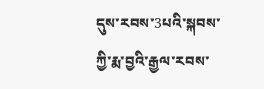དུས་རབས་3པའི་སྐབས་ཀྱི་རྨ་བྱའི་རྒྱལ་རབས་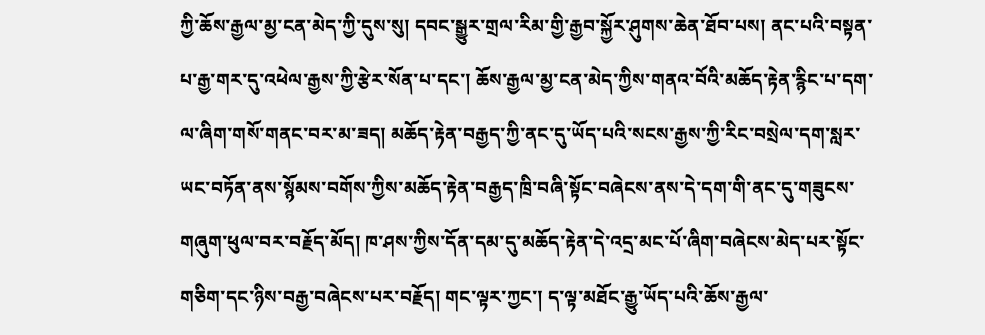ཀྱི་ཆོས་རྒྱལ་མྱ་ངན་མེད་ཀྱི་དུས་སུ། དབང་སྒྱུར་གྲལ་རིམ་གྱི་རྒྱབ་སྐྱོར་ཤུགས་ཆེན་ཐོབ་པས། ནང་པའི་བསྟན་པ་རྒྱ་གར་དུ་འཕེལ་རྒྱས་ཀྱི་རྩེར་སོན་པ་དང་། ཆོས་རྒྱལ་མྱ་ངན་མེད་ཀྱིས་གནའ་བོའི་མཆོད་རྟེན་རྙིང་པ་དག་ལ་ཞིག་གསོ་གནང་བར་མ་ཟད། མཆོད་རྟེན་བརྒྱད་ཀྱི་ནང་དུ་ཡོད་པའི་སངས་རྒྱས་ཀྱི་རིང་བསྲེལ་དག་སླར་ཡང་བཏོན་ནས་སྙོམས་བགོས་ཀྱིས་མཆོད་རྟེན་བརྒྱད་ཁྲི་བཞི་སྟོང་བཞེངས་ནས་དེ་དག་གི་ནང་དུ་གཟུངས་གཞུག་ཕུལ་བར་བརྗོད་མོད། ཁ་ཤས་ཀྱིས་དོན་དམ་དུ་མཆོད་རྟེན་དེ་འདྲ་མང་པོ་ཞིག་བཞེངས་མེད་པར་སྟོང་གཅིག་དང་ཉིས་བརྒྱ་བཞེངས་པར་བརྗོད། གང་ལྟར་ཀྱང་། ད་ལྟ་མཐོང་རྒྱུ་ཡོད་པའི་ཆོས་རྒྱལ་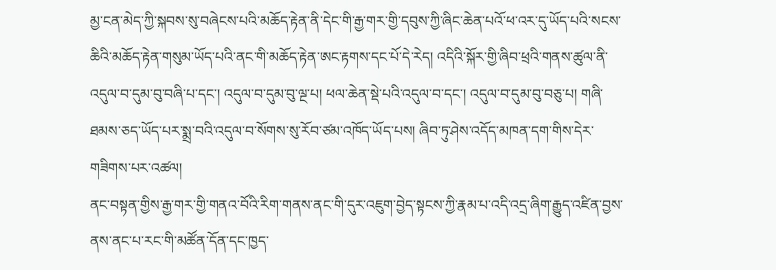མྱ་ངན་མེད་ཀྱི་སྐབས་སུ་བཞེངས་པའི་མཆོད་རྟེན་ནི་དེང་གི་རྒྱ་གར་གྱི་དབུས་ཀྱི་ཞིང་ཆེན་པའོ་ཕ་འར་དུ་ཡོད་པའི་སངས་ཆིའི་མཆོད་རྟེན་གསུམ་ཡོད་པའི་ནང་གི་མཆོད་རྟེན་ཨང་རྟགས་དང་པོ་དེ་རེད། འདིའི་སྐོར་གྱི་ཞིབ་ཕྲའི་གནས་ཚུལ་ནི་འདུལ་བ་དུམ་བུ་བཞི་པ་དང་། འདུལ་བ་དུམ་བུ་ལྔ་པ། ཕལ་ཆེན་སྡེ་པའི་འདུལ་བ་དང་། འདུལ་བ་དུམ་བུ་བཅུ་པ། གཞི་ཐམས་ཅད་ཡོད་པར་སྨྲ་བའི་འདུལ་བ་སོགས་སུ་རོབ་ཙམ་འཁོད་ཡོད་པས། ཞིབ་ཏུ་ཤེས་འདོད་མཁན་དག་གིས་དེར་གཟིགས་པར་འཚལ།
ནང་བསྟན་གྱིས་རྒྱ་གར་གྱི་གནའ་བོའི་རིག་གནས་ནང་གི་དུར་འཇུག་བྱེད་སྟངས་ཀྱི་རྣམ་པ་འདི་འདྲ་ཞིག་རྒྱུད་འཛིན་བྱས་ནས་ནང་པ་རང་གི་མཚོན་དོན་དང་ཁྱད་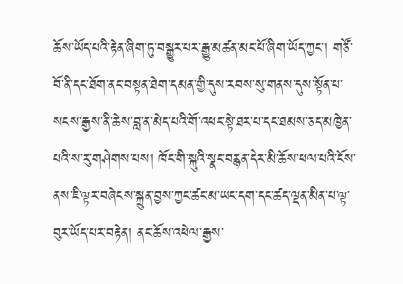ཆོས་ཡོད་པའི་རྟེན་ཞིག་ཏུ་བསྒྱུར་པར་རྒྱུ་མཚན་མང་པོ་ཞིག་ཡོད་ཀྱང་། གཙོ་བོ་ནི་དང་ཐོག་ནང་བསྟན་ཐེག་དམན་གྱི་དུས་རབས་སུ་གནས་དུས་སྟོན་པ་སངས་རྒྱས་ནི་ཆེས་བླ་ན་མེད་པའི་གོ་འཕང་སྟེ་ཐར་པ་དང་ཐམས་ཅད་མཁྱེན་པའི་ས་རུ་གཤེགས་པས། ཁོང་གི་སྐུའི་སྣང་བརྙན་དེར་མི་ཆོས་ཕལ་པའི་ངོས་ནས་ཇི་ལྟར་བཞེངས་སྐྲུན་བྱས་ཀྱང་ཚང་མ་ཡང་དག་དང་ཚད་ལྡན་མིན་པ་ལྟ་བུར་ཡོད་པར་བརྟེན། ནང་ཆོས་འཕེལ་རྒྱས་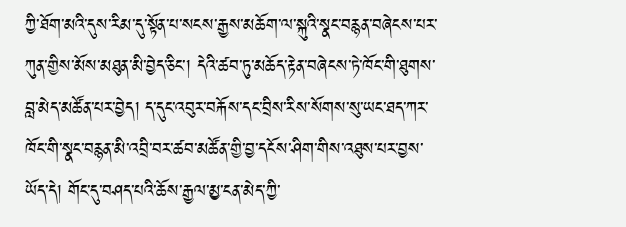ཀྱི་ཐོག་མའི་དུས་རིམ་དུ་སྟོན་པ་སངས་རྒྱས་མཆོག་ལ་སྐུའི་སྣང་བརྙན་བཞེངས་པར་ཀུན་གྱིས་མོས་མཐུན་མི་བྱེད་ཅིང་། དེའི་ཚབ་ཏུ་མཆོད་རྟེན་བཞེངས་ཏེ་ཁོང་གི་ཐུགས་བླ་མེད་མཚོན་པར་བྱེད། ད་དུང་འབུར་བརྐོས་དང་བྲིས་རིས་སོགས་སུ་ཡང་ཐད་ཀར་ཁོང་གི་སྣང་བརྙན་མི་འབྲི་བར་ཚབ་མཚོན་གྱི་བྱ་དངོས་ཤིག་གིས་འཐུས་པར་བྱས་ཡོད་དེ། གོང་དུ་བཤད་པའི་ཆོས་རྒྱལ་མྱ་ངན་མེད་ཀྱི་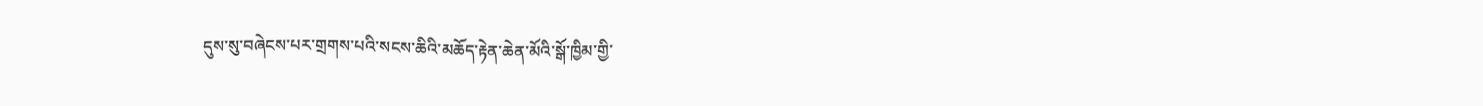དུས་སུ་བཞེངས་པར་གྲགས་པའི་སངས་ཆིའི་མཆོད་རྟེན་ཆེན་མོའི་སྒོ་ཁྱིམ་གྱི་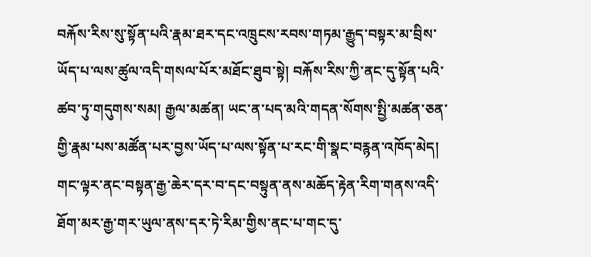བརྐོས་རིས་སུ་སྟོན་པའི་རྣམ་ཐར་དང་འཁྲུངས་རབས་གཏམ་རྒྱུད་བསྟར་མ་བྲིས་ཡོད་པ་ལས་ཚུལ་འདི་གསལ་པོར་མཐོང་ཐུབ་སྟེ། བརྐོས་རིས་ཀྱི་ནང་དུ་སྟོན་པའི་ཚབ་ཏུ་གདུགས་སམ། རྒྱལ་མཚན། ཡང་ན་པད་མའི་གདན་སོགས་སྤྱི་མཚན་ཅན་གྱི་རྣམ་པས་མཚོན་པར་བྱས་ཡོད་པ་ལས་སྟོན་པ་རང་གི་སྣང་བརྙན་འཁོད་མེད། གང་ལྟར་ནང་བསྟན་རྒྱ་ཆེར་དར་བ་དང་བསྟུན་ནས་མཆོད་རྟེན་རིག་གནས་འདི་ཐོག་མར་རྒྱ་གར་ཡུལ་ནས་དར་ཏེ་རིམ་གྱིས་ནང་པ་གང་དུ་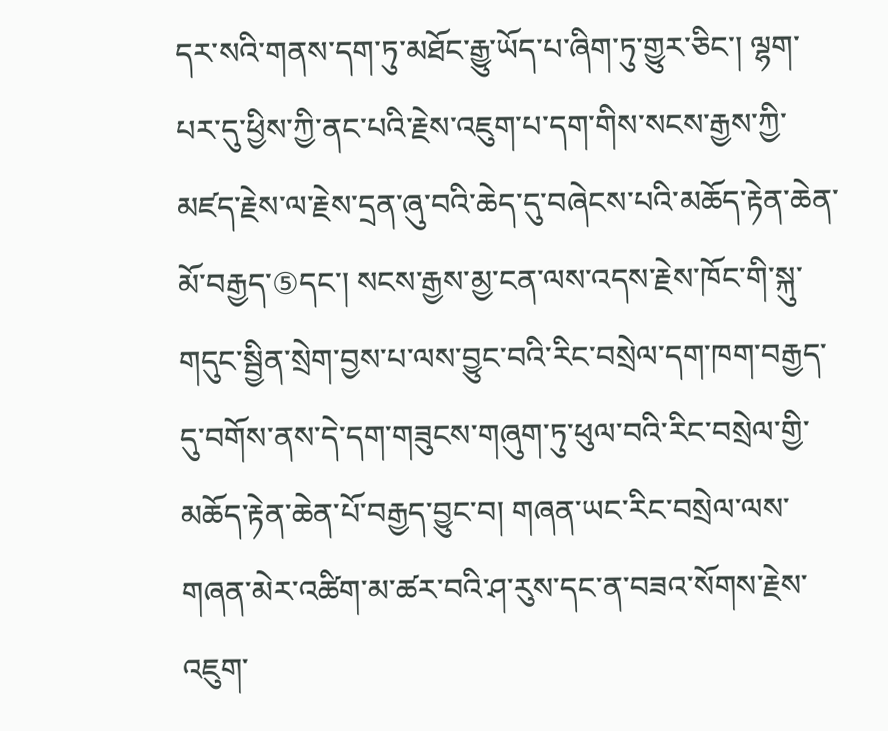དར་སའི་གནས་དག་ཏུ་མཐོང་རྒྱུ་ཡོད་པ་ཞིག་ཏུ་གྱུར་ཅིང་། ལྷག་པར་དུ་ཕྱིས་ཀྱི་ནང་པའི་རྗེས་འཇུག་པ་དག་གིས་སངས་རྒྱས་ཀྱི་མཛད་རྗེས་ལ་རྗེས་དྲན་ཞུ་བའི་ཆེད་དུ་བཞེངས་པའི་མཆོད་རྟེན་ཆེན་མོ་བརྒྱད་⑤དང་། སངས་རྒྱས་མྱ་ངན་ལས་འདས་རྗེས་ཁོང་གི་སྐུ་གདུང་སྦྱིན་སྲེག་བྱས་པ་ལས་བྱུང་བའི་རིང་བསྲེལ་དག་ཁག་བརྒྱད་དུ་བགོས་ནས་དེ་དག་གཟུངས་གཞུག་ཏུ་ཕུལ་བའི་རིང་བསྲེལ་གྱི་མཆོད་རྟེན་ཆེན་པོ་བརྒྱད་བྱུང་བ། གཞན་ཡང་རིང་བསྲེལ་ལས་གཞན་མེར་འཚིག་མ་ཚར་བའི་ཤ་རུས་དང་ན་བཟའ་སོགས་རྗེས་འཇུག་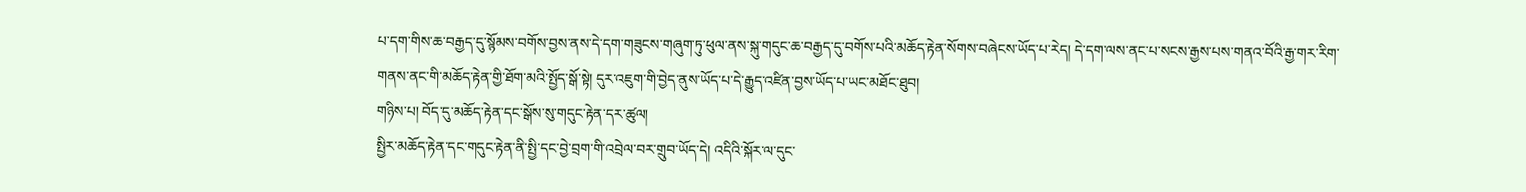པ་དག་གིས་ཆ་བརྒྱད་དུ་སྙོམས་བགོས་བྱས་ནས་དེ་དག་གཟུངས་གཞུག་ཏུ་ཕུལ་ནས་སྐུ་གདུང་ཆ་བརྒྱད་དུ་བགོས་པའི་མཆོད་རྟེན་སོགས་བཞེངས་ཡོད་པ་རེད། དེ་དག་ལས་ནང་པ་སངས་རྒྱས་པས་གནའ་བོའི་རྒྱ་གར་རིག་གནས་ནང་གི་མཆོད་རྟེན་གྱི་ཐོག་མའི་སྤྱོད་སྒོ་སྟེ། དུར་འཇུག་གི་བྱེད་ནུས་ཡོད་པ་དེ་རྒྱུད་འཛིན་བྱས་ཡོད་པ་ཡང་མཐོང་ཐུབ།
གཉིས་པ། བོད་དུ་མཆོད་རྟེན་དང་སྒོས་སུ་གདུང་རྟེན་དར་ཚུལ།
སྤྱིར་མཆོད་རྟེན་དང་གདུང་རྟེན་ནི་སྤྱི་དང་བྱེ་བྲག་གི་འབྲེལ་བར་གྲུབ་ཡོད་དེ། འདིའི་སྐོར་ལ་དུང་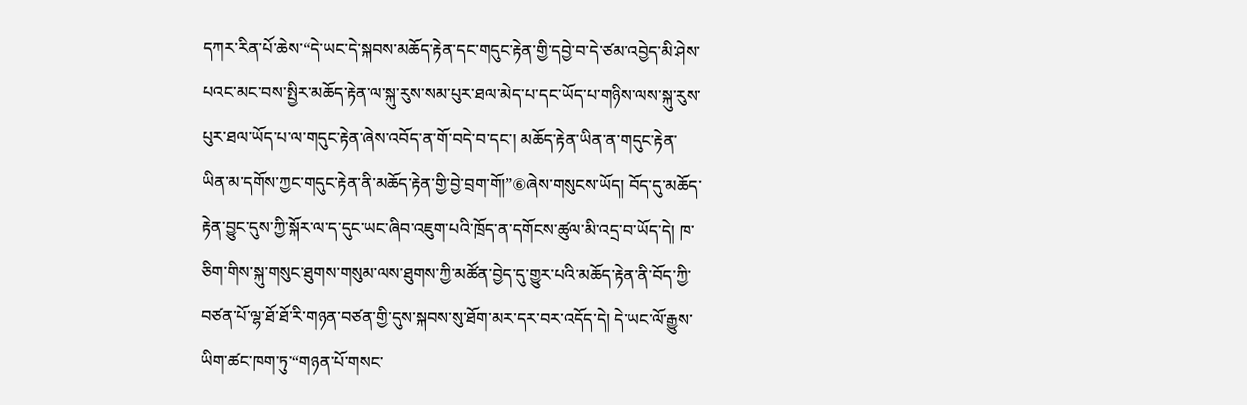དཀར་རིན་པོ་ཆེས་“དེ་ཡང་དེ་སྐབས་མཆོད་རྟེན་དང་གདུང་རྟེན་གྱི་དབྱེ་བ་དེ་ཙམ་འབྱེད་མི་ཤེས་པའང་མང་བས་སྤྱིར་མཆོད་རྟེན་ལ་སྐུ་རུས་སམ་པུར་ཐལ་མེད་པ་དང་ཡོད་པ་གཉིས་ལས་སྐུ་རུས་པུར་ཐལ་ཡོད་པ་ལ་གདུང་རྟེན་ཞེས་འབོད་ན་གོ་བདེ་བ་དང་། མཆོད་རྟེན་ཡིན་ན་གདུང་རྟེན་ཡིན་མ་དགོས་ཀྱང་གདུང་རྟེན་ནི་མཆོད་རྟེན་གྱི་བྱེ་བྲག་གོ།”⑥ཞེས་གསུངས་ཡོད། བོད་དུ་མཆོད་རྟེན་བྱུང་དུས་ཀྱི་སྐོར་ལ་ད་དུང་ཡང་ཞིབ་འཇུག་པའི་ཁྲོད་ན་དགོངས་ཚུལ་མི་འདྲ་བ་ཡོད་དེ། ཁ་ཅིག་གིས་སྐུ་གསུང་ཐུགས་གསུམ་ལས་ཐུགས་ཀྱི་མཚོན་བྱེད་དུ་གྱུར་པའི་མཆོད་རྟེན་ནི་བོད་ཀྱི་བཙན་པོ་ལྷ་ཐོ་ཐོ་རི་གཉན་བཙན་གྱི་དུས་སྐབས་སུ་ཐོག་མར་དར་བར་འདོད་དེ། དེ་ཡང་ལོ་རྒྱུས་ཡིག་ཚང་ཁག་ཏུ་“གཉན་པོ་གསང་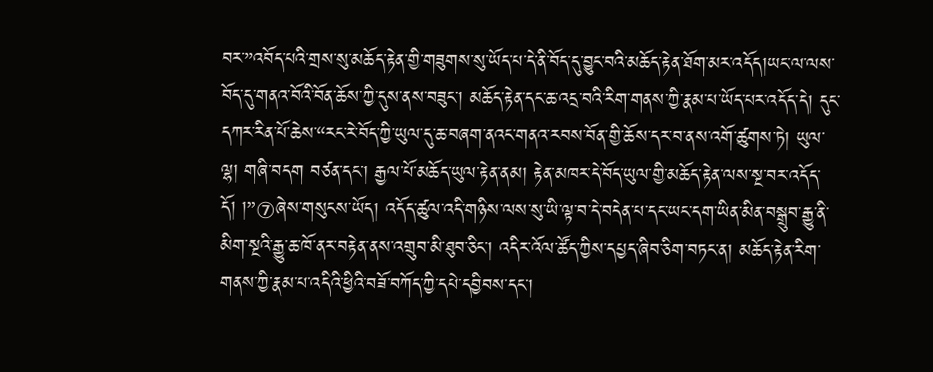བར་”འབོད་པའི་གྲས་སུ་མཆོད་རྟེན་གྱི་གཟུགས་སུ་ཡོད་པ་དེ་ནི་བོད་དུ་བྱུང་བའི་མཆོད་རྟེན་ཐོག་མར་འདོད།ཡང་ལ་ལས་བོད་དུ་གནའ་བོའི་བོན་ཆོས་ཀྱི་དུས་ནས་བཟུང་། མཆོད་རྟེན་དང་ཆ་འདྲ་བའི་རིག་གནས་ཀྱི་རྣམ་པ་ཡོད་པར་འདོད་དེ། དུང་དཀར་རིན་པོ་ཆེས་“རང་རེ་བོད་ཀྱི་ཡུལ་དུ་ཆ་བཞག་ནའང་གནའ་རབས་བོན་གྱི་ཆོས་དར་བ་ནས་འགོ་ཚུགས་ཏེ། ཡུལ་ལྷ། གཞི་བདག བཙན་དང་། རྒྱལ་པོ་མཆོད་ཡུལ་རྟེན་ནམ། རྟེན་མཁར་དེ་བོད་ཡུལ་གྱི་མཆོད་རྟེན་ལས་སྔ་བར་འདོད་དོ། །”⑦ཞེས་གསུངས་ཡོད། འདོད་ཚུལ་འདི་གཉིས་ལས་སུ་ཡི་ལྟ་བ་དེ་བདེན་པ་དང་ཡང་དག་ཡིན་མིན་བསྒྲུབ་རྒྱུ་ནི་མིག་སྔའི་རྒྱུ་ཆ་ཁོ་ནར་བརྟེན་ནས་འགྲུབ་མི་ཐུབ་ཅིང་། འདིར་འོལ་ཚོད་ཀྱིས་དཔྱད་ཞིབ་ཅིག་བཏང་ན། མཆོད་རྟེན་རིག་གནས་ཀྱི་རྣམ་པ་འདིའི་ཕྱིའི་བཟོ་བཀོད་ཀྱི་དཔེ་དབྱིབས་དང་།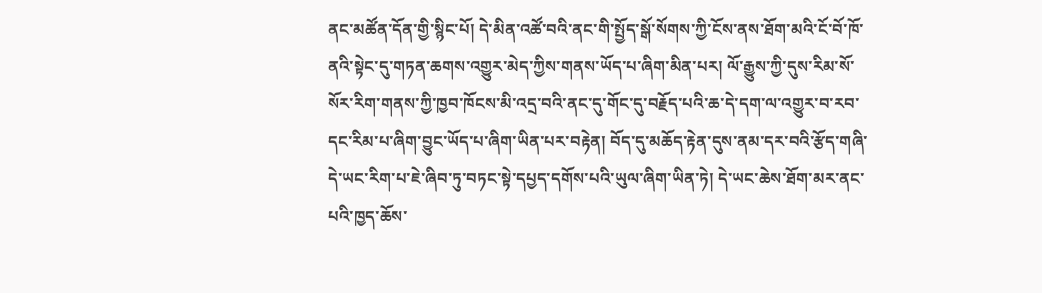ནང་མཚོན་དོན་གྱི་སྙིང་པོ། དེ་མིན་འཚོ་བའི་ནང་གི་སྤྱོད་སྒོ་སོགས་ཀྱི་ངོས་ནས་ཐོག་མའི་ངོ་བོ་ཁོ་ནའི་སྟེང་དུ་གཏན་ཆགས་འགྱུར་མེད་ཀྱིས་གནས་ཡོད་པ་ཞིག་མིན་པར། ལོ་རྒྱུས་ཀྱི་དུས་རིམ་སོ་སོར་རིག་གནས་ཀྱི་ཁྱབ་ཁོངས་མི་འདྲ་བའི་ནང་དུ་གོང་དུ་བརྗོད་པའི་ཆ་དེ་དག་ལ་འགྱུར་བ་རབ་དང་རིམ་པ་ཞིག་བྱུང་ཡོད་པ་ཞིག་ཡིན་པར་བརྟེན། བོད་དུ་མཆོད་རྟེན་དུས་ནམ་དར་བའི་རྩོད་གཞི་དེ་ཡང་རིག་པ་ཇེ་ཞིབ་ཏུ་བཏང་སྟེ་དཔྱད་དགོས་པའི་ཡུལ་ཞིག་ཡིན་ཏེ། དེ་ཡང་ཆེས་ཐོག་མར་ནང་པའི་ཁྱད་ཆོས་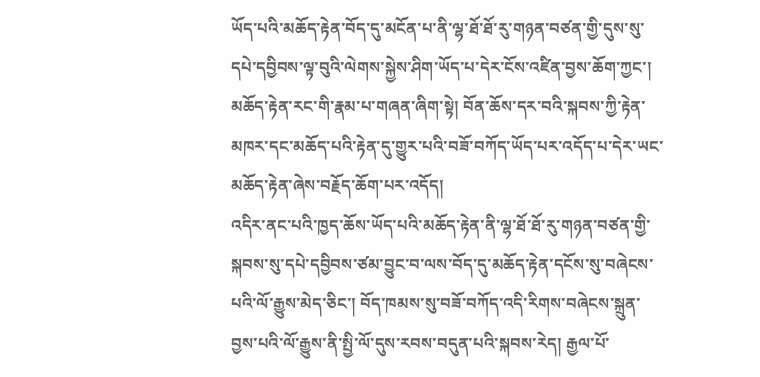ཡོད་པའི་མཆོད་རྟེན་བོད་དུ་མངོན་པ་ནི་ལྷ་ཐོ་ཐོ་རུ་གཉན་བཙན་གྱི་དུས་སུ་དཔེ་དབྱིབས་ལྟ་བུའི་ལེགས་སྐྱེས་ཤིག་ཡོད་པ་དེར་ངོས་འཛིན་བྱས་ཆོག་ཀྱང་། མཆོད་རྟེན་རང་གི་རྣམ་པ་གཞན་ཞིག་སྟེ། བོན་ཆོས་དར་བའི་སྐབས་ཀྱི་རྟེན་མཁར་དང་མཆོད་པའི་རྟེན་དུ་གྱུར་པའི་བཟོ་བཀོད་ཡོད་པར་འདོད་པ་དེར་ཡང་མཆོད་རྟེན་ཞེས་བརྗོད་ཆོག་པར་འདོད།
འདིར་ནང་པའི་ཁྱད་ཆོས་ཡོད་པའི་མཆོད་རྟེན་ནི་ལྷ་ཐོ་ཐོ་རུ་གཉན་བཙན་གྱི་སྐབས་སུ་དཔེ་དབྱིབས་ཙམ་བྱུང་བ་ལས་བོད་དུ་མཆོད་རྟེན་དངོས་སུ་བཞེངས་པའི་ལོ་རྒྱུས་མེད་ཅིང་། བོད་ཁམས་སུ་བཟོ་བཀོད་འདི་རིགས་བཞེངས་སྐྲུན་བྱས་པའི་ལོ་རྒྱུས་ནི་སྤྱི་ལོ་དུས་རབས་བདུན་པའི་སྐབས་རེད། རྒྱལ་པོ་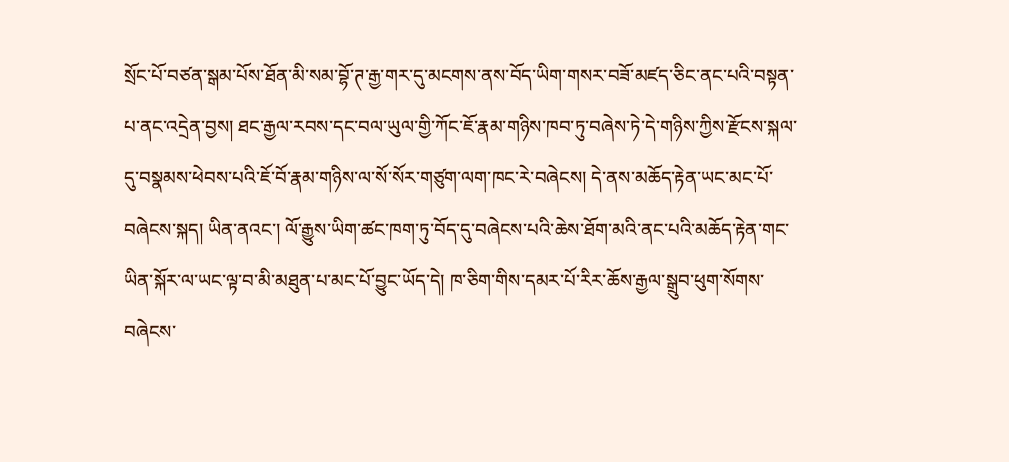སྲོང་པོ་བཙན་སྒམ་པོས་ཐོན་མི་སམ་བྷོ་ཊ་རྒྱ་གར་དུ་མངགས་ནས་བོད་ཡིག་གསར་བཟོ་མཛད་ཅིང་ནང་པའི་བསྟན་པ་ནང་འདྲེན་བྱས། ཐང་རྒྱལ་རབས་དང་བལ་ཡུལ་གྱི་ཀོང་ཇོ་རྣམ་གཉིས་ཁབ་ཏུ་བཞེས་ཏེ་དེ་གཉིས་ཀྱིས་རྫོངས་སྐལ་དུ་བསྣམས་ཕེབས་པའི་ཇོ་བོ་རྣམ་གཉིས་ལ་སོ་སོར་གཙུག་ལག་ཁང་རེ་བཞེངས། དེ་ནས་མཆོད་རྟེན་ཡང་མང་པོ་བཞེངས་སྐད། ཡིན་ནའང་། ལོ་རྒྱུས་ཡིག་ཚང་ཁག་ཏུ་བོད་དུ་བཞེངས་པའི་ཆེས་ཐོག་མའི་ནང་པའི་མཆོད་རྟེན་གང་ཡིན་སྐོར་ལ་ཡང་ལྟ་བ་མི་མཐུན་པ་མང་པོ་བྱུང་ཡོད་དེ། ཁ་ཅིག་གིས་དམར་པོ་རིར་ཆོས་རྒྱལ་སྒྲུབ་ཕུག་སོགས་བཞེངས་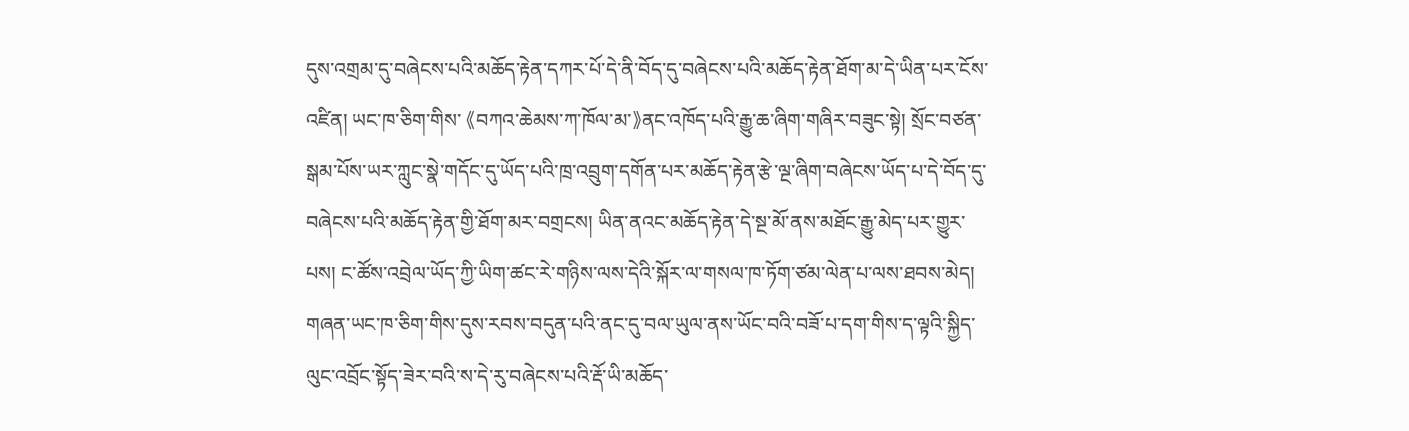དུས་འགྲམ་དུ་བཞེངས་པའི་མཆོད་རྟེན་དཀར་པོ་དེ་ནི་བོད་དུ་བཞེངས་པའི་མཆོད་རྟེན་ཐོག་མ་དེ་ཡིན་པར་ངོས་འཛིན། ཡང་ཁ་ཅིག་གིས་ 《བཀའ་ཆེམས་ཀ་ཁོལ་མ་》ནང་འཁོད་པའི་རྒྱུ་ཆ་ཞིག་གཞིར་བཟུང་སྟེ། སྲོང་བཙན་སྒམ་པོས་ཡར་ཀླུང་སྣེ་གདོང་དུ་ཡོད་པའི་ཁྲ་འབྲུག་དགོན་པར་མཆོད་རྟེན་རྩེ་ལྔ་ཞིག་བཞེངས་ཡོད་པ་དེ་བོད་དུ་བཞེངས་པའི་མཆོད་རྟེན་གྱི་ཐོག་མར་བགྲངས། ཡིན་ནའང་མཆོད་རྟེན་དེ་སྔ་མོ་ནས་མཐོང་རྒྱུ་མེད་པར་གྱུར་པས། ང་ཚོས་འབྲེལ་ཡོད་ཀྱི་ཡིག་ཚང་རེ་གཉིས་ལས་དེའི་སྐོར་ལ་གསལ་ཁ་ཏོག་ཙམ་ལེན་པ་ལས་ཐབས་མེད། གཞན་ཡང་ཁ་ཅིག་གིས་དུས་རབས་བདུན་པའི་ནང་དུ་བལ་ཡུལ་ནས་ཡོང་བའི་བཟོ་པ་དག་གིས་ད་ལྟའི་སྐྱིད་ལུང་འབྲོང་སྟོད་ཟེར་བའི་ས་དེ་རུ་བཞེངས་པའི་རྡོ་ཡི་མཆོད་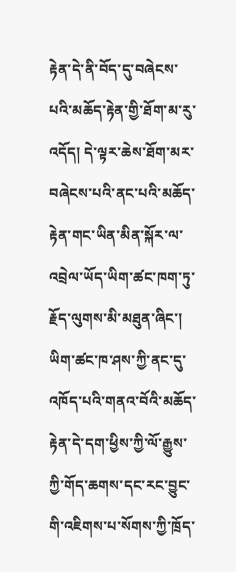རྟེན་དེ་ནི་བོད་དུ་བཞེངས་པའི་མཆོད་རྟེན་གྱི་ཐོག་མ་རུ་འདོད། དེ་ལྟར་ཆེས་ཐོག་མར་བཞེངས་པའི་ནང་པའི་མཆོད་རྟེན་གང་ཡིན་མིན་སྐོར་ལ་འབྲེལ་ཡོད་ཡིག་ཚང་ཁག་ཏུ་རྗོད་ལུགས་མི་མཐུན་ཞིང་། ཡིག་ཚང་ཁ་ཤས་ཀྱི་ནང་དུ་འཁོད་པའི་གནའ་བོའི་མཆོད་རྟེན་དེ་དག་ཕྱིས་ཀྱི་ལོ་རྒྱུས་ཀྱི་གོད་ཆགས་དང་རང་བྱུང་གི་འཇིགས་པ་སོགས་ཀྱི་ཁྲོད་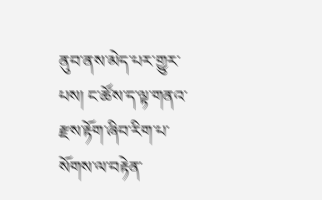ནུབ་ནས་མེད་པར་གྱུར་པས། ང་ཚོས་ད་ལྟ་གནའ་རྫས་རྟོག་ཞིབ་རིག་པ་སོགས་ལ་བརྟེན་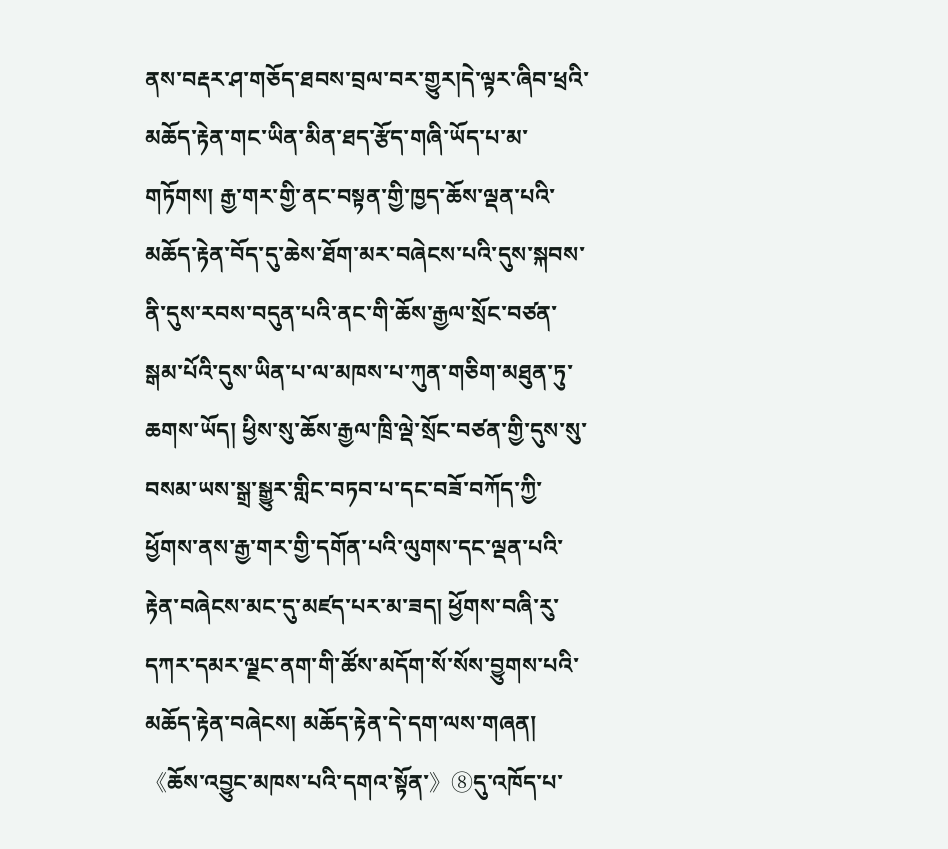ནས་བརྡར་ཤ་གཅོད་ཐབས་བྲལ་བར་གྱུར།དེ་ལྟར་ཞིབ་ཕྲའི་མཆོད་རྟེན་གང་ཡིན་མིན་ཐད་རྩོད་གཞི་ཡོད་པ་མ་གཏོགས། རྒྱ་གར་གྱི་ནང་བསྟན་གྱི་ཁྱད་ཆོས་ལྡན་པའི་མཆོད་རྟེན་བོད་དུ་ཆེས་ཐོག་མར་བཞེངས་པའི་དུས་སྐབས་ནི་དུས་རབས་བདུན་པའི་ནང་གི་ཆོས་རྒྱལ་སྲོང་བཙན་སྒམ་པོའི་དུས་ཡིན་པ་ལ་མཁས་པ་ཀུན་གཅིག་མཐུན་ཏུ་ཆགས་ཡོད། ཕྱིས་སུ་ཆོས་རྒྱལ་ཁྲི་ལྡེ་སྲོང་བཙན་གྱི་དུས་སུ་བསམ་ཡས་སྒྲ་སྒྱུར་གླིང་བཏབ་པ་དང་བཟོ་བཀོད་ཀྱི་ཕྱོགས་ནས་རྒྱ་གར་གྱི་དགོན་པའི་ལུགས་དང་ལྡན་པའི་རྟེན་བཞེངས་མང་དུ་མཛད་པར་མ་ཟད། ཕྱོགས་བཞི་རུ་དཀར་དམར་ལྗང་ནག་གི་ཚོས་མདོག་སོ་སོས་བྱུགས་པའི་མཆོད་རྟེན་བཞེངས། མཆོད་རྟེན་དེ་དག་ལས་གཞན། 《ཆོས་འབྱུང་མཁས་པའི་དགའ་སྟོན་》⑧དུ་འཁོད་པ་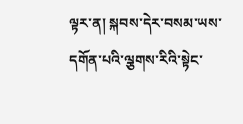ལྟར་ན། སྐབས་དེར་བསམ་ཡས་དགོན་པའི་ལྕགས་རིའི་སྟེང་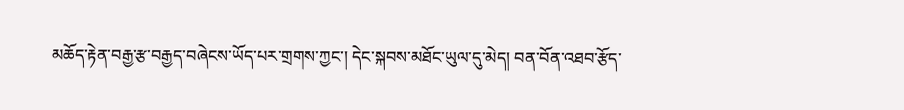མཆོད་རྟེན་བརྒྱ་རྩ་བརྒྱད་བཞེངས་ཡོད་པར་གྲགས་ཀྱང་། དེང་སྐབས་མཐོང་ཡུལ་དུ་མེད། བན་བོན་འཐབ་རྩོད་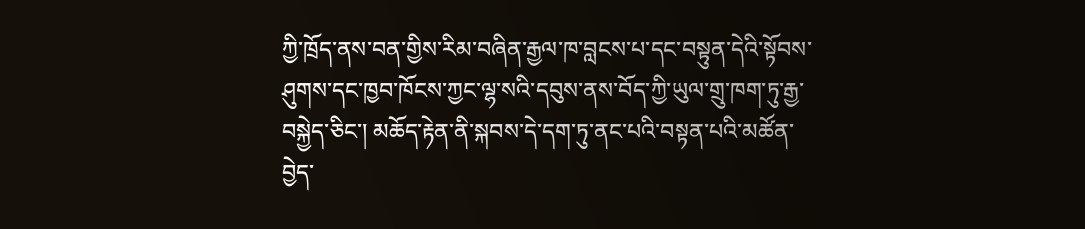ཀྱི་ཁྲོད་ནས་བན་གྱིས་རིམ་བཞིན་རྒྱལ་ཁ་བླངས་པ་དང་བསྟུན་དེའི་སྟོབས་ཤུགས་དང་ཁྱབ་ཁོངས་ཀྱང་ལྷ་སའི་དབུས་ནས་བོད་ཀྱི་ཡུལ་གྲུ་ཁག་ཏུ་རྒྱ་བསྐྱེད་ཅིང་། མཆོད་རྟེན་ནི་སྐབས་དེ་དག་ཏུ་ནང་པའི་བསྟན་པའི་མཚོན་བྱེད་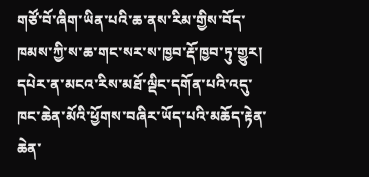གཙོ་བོ་ཞིག་ཡིན་པའི་ཆ་ནས་རིམ་གྱིས་བོད་ཁམས་ཀྱི་ས་ཆ་གང་སར་ས་ཁྱབ་རྡོ་ཁྱབ་ཏུ་གྱུར། དཔེར་ན་མངའ་རིས་མཐོ་ལྡིང་དགོན་པའི་འདུ་ཁང་ཆེན་མོའི་ཕྱོགས་བཞིར་ཡོད་པའི་མཆོད་རྟེན་ཆེན་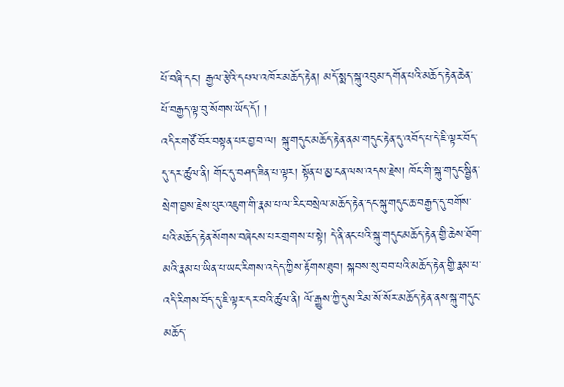པོ་བཞི་དང་། རྒྱལ་རྩེའི་དཔལ་འཁོར་མཆོད་རྟེན། མདོ་སྨད་སྐུ་འབུམ་དགོན་པའི་མཆོད་རྟེན་ཆེན་པོ་བརྒྱད་ལྟ་བུ་སོགས་ཡོད་དོ། །
འདིར་གཙོ་བོར་བསྟན་པར་བྱ་བ་ལ། སྐུ་གདུང་མཆོད་རྟེན་ནམ་གདུང་རྟེན་དུ་འབོད་པ་དེ་ཇི་ལྟར་བོད་དུ་དར་ཚུལ་ནི། གོང་དུ་བཤད་ཟིན་པ་ལྟར། སྟོན་པ་མྱ་ངན་ལས་འདས་རྗེས། ཁོང་གི་སྐུ་གདུང་སྦྱིན་སྲེག་བྱས་རྗེས་པུར་འཇུག་གི་རྣམ་པ་ལ་རིང་བསྲེལ་མཆོད་རྟེན་དང་སྐུ་གདུང་ཆ་བརྒྱད་དུ་བགོས་པའི་མཆོད་རྟེན་སོགས་བཞེངས་པར་གྲགས་པ་སྟེ། དེ་ནི་ནང་པའི་སྐུ་གདུང་མཆོད་རྟེན་གྱི་ཆེས་ཐོག་མའི་རྣམ་པ་ཡིན་པ་ཡང་རིགས་འདེད་ཀྱིས་རྟོགས་ཐུབ། སྐབས་སུ་བབ་པའི་མཆོད་རྟེན་གྱི་རྣམ་པ་འདི་རིགས་བོད་དུ་ཇི་ལྟར་དར་བའི་ཚུལ་ནི། ལོ་རྒྱུས་ཀྱི་དུས་རིམ་སོ་སོར་མཆོད་རྟེན་ནས་སྐུ་གདུང་མཆོད་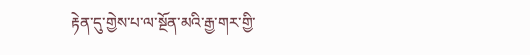རྟེན་དུ་གྱེས་པ་ལ་སྔོན་མའི་རྒྱ་གར་གྱི་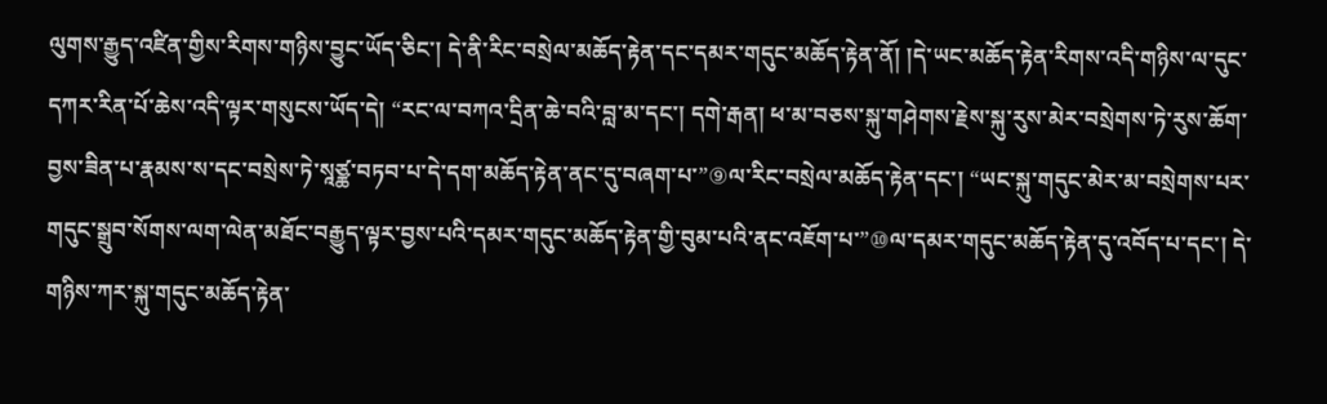ལུགས་རྒྱུད་འཛིན་གྱིས་རིགས་གཉིས་བྱུང་ཡོད་ཅིང་། དེ་ནི་རིང་བསྲེལ་མཆོད་རྟེན་དང་དམར་གདུང་མཆོད་རྟེན་ནོ། །དེ་ཡང་མཆོད་རྟེན་རིགས་འདི་གཉིས་ལ་དུང་དཀར་རིན་པོ་ཆེས་འདི་ལྟར་གསུངས་ཡོད་དེ། “རང་ལ་བཀའ་དྲིན་ཆེ་བའི་བླ་མ་དང་། དགེ་རྒན། ཕ་མ་བཅས་སྐུ་གཤེགས་རྗེས་སྐུ་རུས་མེར་བསྲེགས་ཏེ་རུས་ཆོག་བྱས་ཟིན་པ་རྣམས་ས་དང་བསྲེས་ཏེ་སཱཙྪ་བཏབ་པ་དེ་དག་མཆོད་རྟེན་ནང་དུ་བཞག་པ་”⑨ལ་རིང་བསྲེལ་མཆོད་རྟེན་དང་། “ཡང་སྐུ་གདུང་མེར་མ་བསྲེགས་པར་གདུང་སྒྲུབ་སོགས་ལག་ལེན་མཐོང་བརྒྱུད་ལྟར་བྱས་པའི་དམར་གདུང་མཆོད་རྟེན་གྱི་བུམ་པའི་ནང་འཇོག་པ་”⑩ལ་དམར་གདུང་མཆོད་རྟེན་དུ་འབོད་པ་དང་། དེ་གཉིས་ཀར་སྐུ་གདུང་མཆོད་རྟེན་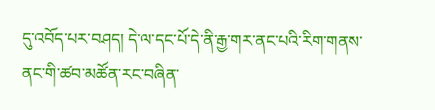དུ་འབོད་པར་བཤད། དེ་ལ་དང་པོ་དེ་ནི་རྒྱ་གར་ནང་པའི་རིག་གནས་ནང་གི་ཚབ་མཚོན་རང་བཞིན་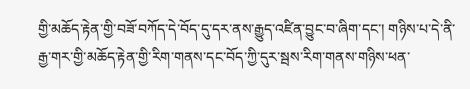གྱི་མཆོད་རྟེན་གྱི་བཟོ་བཀོད་དེ་བོད་དུ་དར་ནས་རྒྱུད་འཛིན་བྱུང་བ་ཞིག་དང་། གཉིས་པ་དེ་ནི་རྒྱ་གར་གྱི་མཆོད་རྟེན་གྱི་རིག་གནས་དང་བོད་ཀྱི་དུར་སྦས་རིག་གནས་གཉིས་ཕན་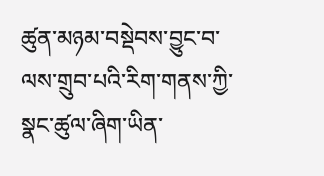ཚུན་མཉམ་བསྡེབས་བྱུང་བ་ལས་གྲུབ་པའི་རིག་གནས་ཀྱི་སྣང་ཚུལ་ཞིག་ཡིན་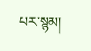པར་སྙམ།